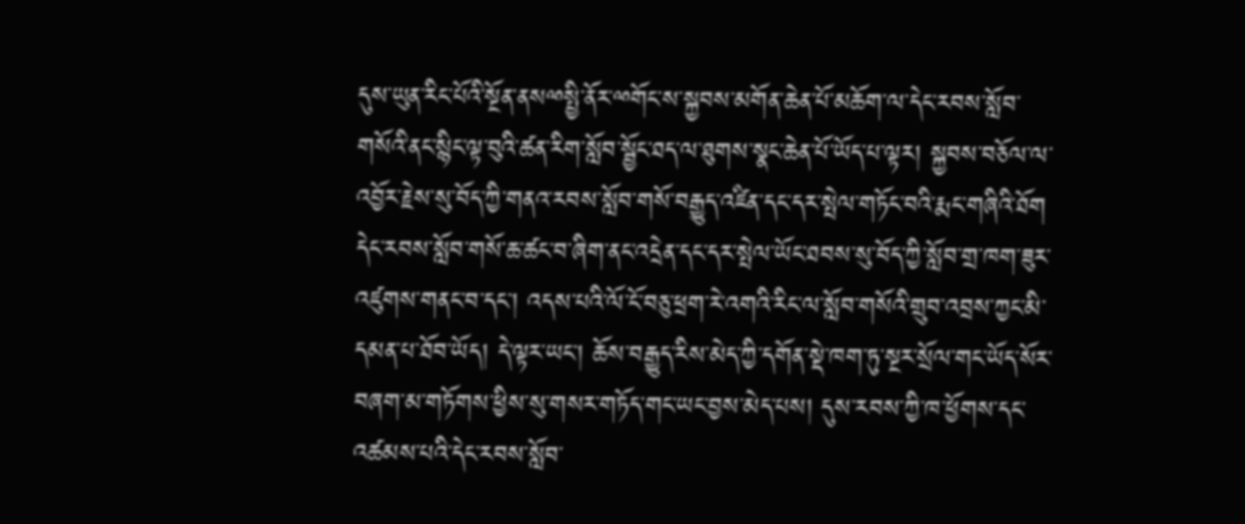དུས་ཡུན་རིང་པོའི་སྔོན་ནསྋསྤྱི་ནོར་ྋགོང་ས་སྐྱབས་མགོན་ཆེན་པོ་མཆོག་ལ་དེང་རབས་སློབ་གསོའི་ནང་སྙིང་ལྟ་བུའི་ཚན་རིག་སློབ་སྦྱོང་ཐད་ལ་ཐུགས་སྣང་ཆེན་པོ་ཡོད་པ་ལྟར། སྐྱབས་བཅོལ་ལ་འབྱོར་རྗེས་སུ་བོད་ཀྱི་གནའ་རབས་སློབ་གསོ་བརྒྱུད་འཛིན་དང་དར་སྤེལ་གཏོང་བའི་རྨང་གཞིའི་ཐོག  དེང་རབས་སློབ་གསོ་ཆ་ཚང་བ་ཞིག་ནང་འདྲེན་དང་དར་སྤེལ་ཡོང་ཐབས་སུ་བོད་ཀྱི་སློབ་གྲ་ཁག་ཟུར་འཛུགས་གནང་བ་དང་། འདས་པའི་ལོ་ངོ་བཅུ་ཕྲག་རེ་འགའི་རིང་ལ་སློབ་གསོའི་གྲུབ་འབྲས་ཀྱང་མི་དམན་པ་ཐོབ་ཡོད། དེ་ལྟར་ཡང་། ཆོས་བརྒྱུད་རིས་མེད་ཀྱི་དགོན་སྡེ་ཁག་ཏུ་སྔར་སྲོལ་གང་ཡོད་སོར་བཞག་མ་གཏོགས་ཕྱིས་སུ་གསར་གཏོད་གང་ཡང་བྱས་མེད་པས། དུས་རབས་ཀྱི་ཁ་ཕྱོགས་དང་འཚམས་པའི་དེང་རབས་སློབ་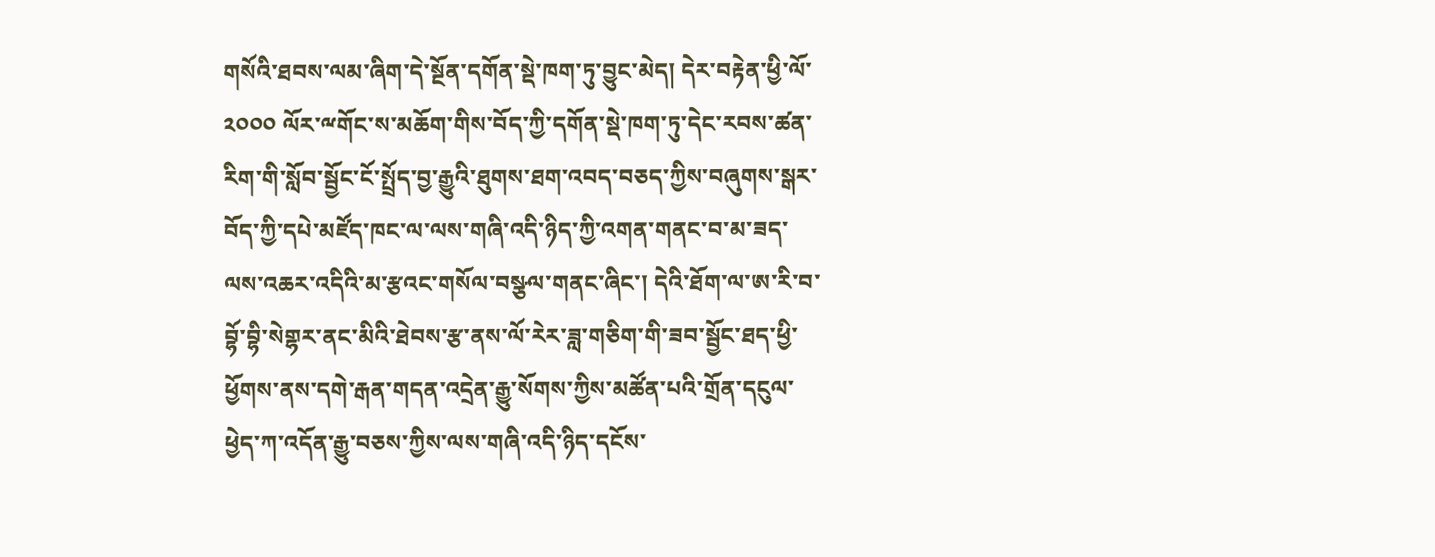གསོའི་ཐབས་ལམ་ཞིག་དེ་སྔོན་དགོན་སྡེ་ཁག་ཏུ་བྱུང་མེད། དེར་བརྟེན་ཕྱི་ལོ་༢༠༠༠ ལོར་ྋགོང་ས་མཆོག་གིས་བོད་ཀྱི་དགོན་སྡེ་ཁག་ཏུ་དེང་རབས་ཚན་རིག་གི་སློབ་སྦྱོང་ངོ་སྤྲོད་བྱ་རྒྱུའི་ཐུགས་ཐག་འབད་བཅད་ཀྱིས་བཞུགས་སྒར་བོད་ཀྱི་དཔེ་མཛོད་ཁང་ལ་ལས་གཞི་འདི་ཉིད་ཀྱི་འགན་གནང་བ་མ་ཟད་ལས་འཆར་འདིའི་མ་རྩའང་གསོལ་བསྩལ་གནང་ཞིང་། དེའི་ཐོག་ལ་ཨ་རི་བ་བྷོ་བྷི་སེགྷར་ནང་མིའི་ཐེབས་རྩ་ནས་ལོ་རེར་ཟླ་གཅིག་གི་ཟབ་སྦྱོང་ཐད་ཕྱི་ཕྱོགས་ནས་དགེ་རྒན་གདན་འདྲེན་རྒྱུ་སོགས་ཀྱིས་མཚོན་པའི་གྲོན་དངུལ་ཕྱེད་ཀ་འདོན་རྒྱུ་བཅས་ཀྱིས་ལས་གཞི་འདི་ཉིད་དངོས་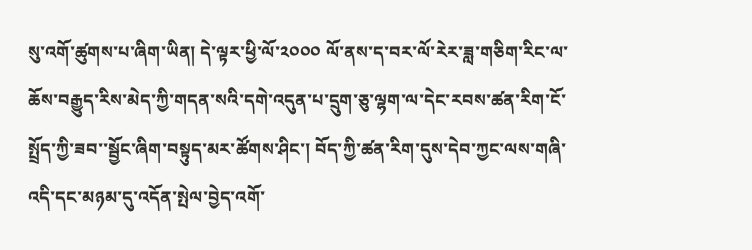སུ་འགོ་ཚུགས་པ་ཞིག་ཡིན། དེ་ལྟར་ཕྱི་ལོ་༢༠༠༠ ལོ་ནས་ད་བར་ལོ་རེར་ཟླ་གཅིག་རིང་ལ་ཆོས་བརྒྱུད་རིས་མེད་ཀྱི་གདན་སའི་དགེ་འདུན་པ་དྲུག་ཅུ་ལྷག་ལ་དེང་རབས་ཚན་རིག་ངོ་སྤྲོད་ཀྱི་ཟབ་་སྦྱོང་ཞིག་བསྟུད་མར་ཚོགས་ཤིང་། བོད་ཀྱི་ཚན་རིག་དུས་དེབ་ཀྱང་ལས་གཞི་འདི་དང་མཉམ་དུ་འདོན་སྤེལ་བྱེད་འགོ་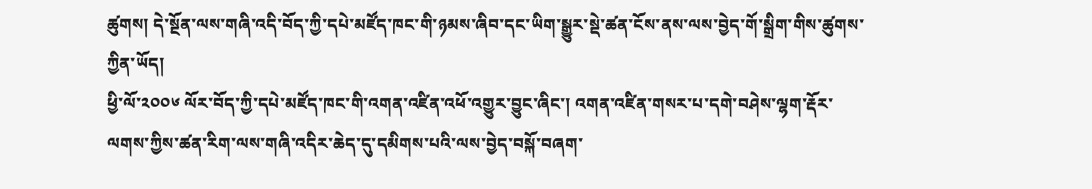ཚུགས། དེ་སྔོན་ལས་གཞི་འདི་བོད་ཀྱི་དཔེ་མཛོད་ཁང་གི་ཉམས་ཞིབ་དང་ཡིག་སྒྱུར་སྡེ་ཚན་ངོས་ནས་ལས་བྱེད་གོ་སྒྲིག་གིས་ཚུགས་ཀྱིན་ཡོད།
ཕྱི་ལོ་༢༠༠༦ ལོར་བོད་ཀྱི་དཔེ་མཛོད་ཁང་གི་འགན་འཛིན་འཕོ་འགྱུར་བྱུང་ཞིང་། འགན་འཛིན་གསར་པ་དགེ་བཤེས་ལྷག་རྡོར་ལགས་ཀྱིས་ཚན་རིག་ལས་གཞི་འདིར་ཆེད་དུ་དམིགས་པའི་ལས་བྱེད་བསྐོ་བཞག་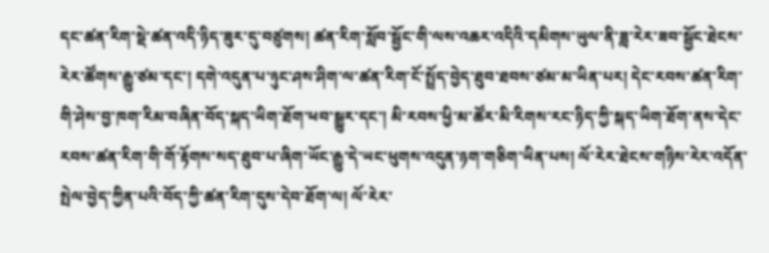དང་ཚན་རིག་སྡེ་ཚན་འདི་ཉིད་ཟུར་དུ་བཙུགས། ཚན་རིག་སློབ་སྦྱོང་གི་ལས་འཆར་འདིའི་དམིགས་ཡུལ་ནི་ཟླ་རེར་ཟབ་སྦྱོང་ཐེངས་རེར་ཚོགས་རྒྱུ་ཙམ་དང་། དགེ་འདུན་པ་ཉུང་ཤས་ཤིག་ལ་ཚན་རིག་ངོ་སྤྲོད་བྱེད་ཐུབ་ཐབས་ཙམ་མ་ཡིན་པར། དེང་རབས་ཚན་རིག་གི་ཤེས་བྱ་ཁག་རིམ་བཞིན་བོད་སྐད་ཡིག་ཐོག་ཕབ་སྒྱུར་དང་། མི་རབས་ཕྱི་མ་ཚོར་མི་རིགས་རང་ཉིད་ཀྱི་སྐད་ཡིག་ཐོག་ནས་དེང་རབས་ཚན་རིག་གི་གོ་རྟོགས་སད་ཐུབ་པ་ཞིག་ཡོང་རྒྱུ་དེ་ཡང་ཕུགས་འདུན་ཉག་གཅིག་ཡིན་པས། ལོ་རེར་ཐེངས་གཉིས་རེར་འདོན་སྤེལ་བྱེད་ཀྱིན་པའི་བོད་ཀྱི་ཚན་རིག་དུས་དེབ་ཐོག་ལ། ལོ་རེར་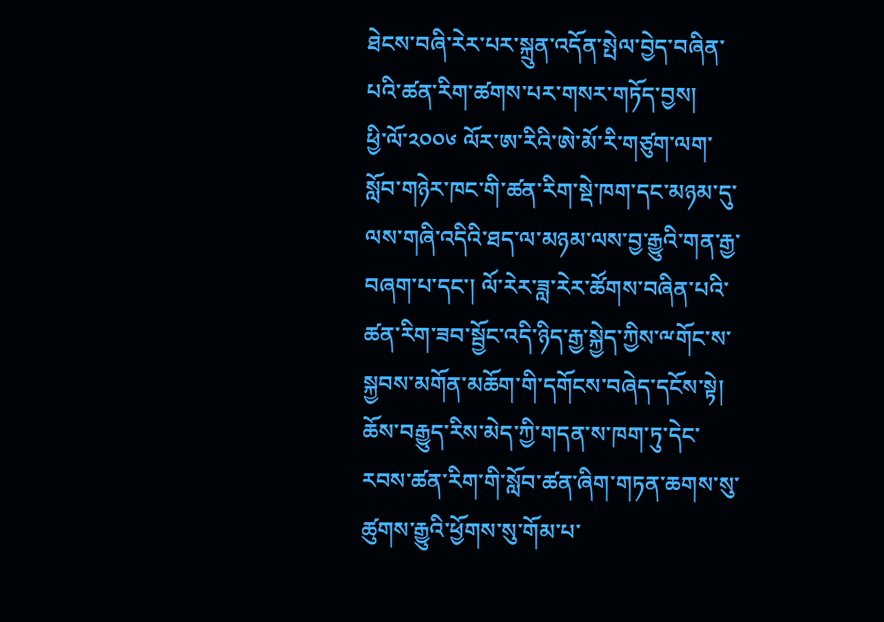ཐེངས་བཞི་རེར་པར་སྐྲུན་འདོན་སྤེལ་བྱེད་བཞིན་པའི་ཚན་རིག་ཚགས་པར་གསར་གཏོད་བྱས།
ཕྱི་ལོ་༢༠༠༦ ལོར་ཨ་རིའི་ཨེ་མོ་རི་གཙུག་ལག་སློབ་གཉེར་ཁང་གི་ཚན་རིག་སྡེ་ཁག་དང་མཉམ་དུ་ལས་གཞི་འདིའི་ཐད་ལ་མཉམ་ལས་བྱ་རྒྱུའི་གན་རྒྱ་བཞག་པ་དང་། ལོ་རེར་ཟླ་རེར་ཚོགས་བཞིན་པའི་ཚན་རིག་ཟབ་སྦྱོང་འདི་ཉིད་རྒྱ་སྐྱེད་ཀྱིས་ྋགོང་ས་སྐྱབས་མགོན་མཆོག་གི་དགོངས་བཞེད་དངོས་སྟེ། ཆོས་བརྒྱུད་རིས་མེད་ཀྱི་གདན་ས་ཁག་ཏུ་དེང་རབས་ཚན་རིག་གི་སློབ་ཚན་ཞིག་གཏན་ཆགས་སུ་ཚུགས་རྒྱུའི་ཕྱོགས་སུ་གོམ་པ་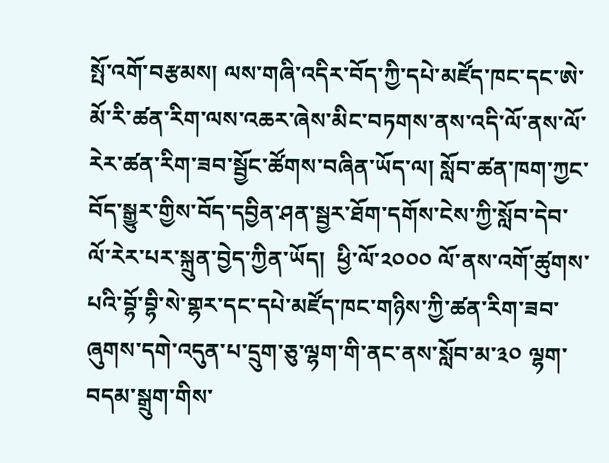སྤོ་འགོ་བརྩམས། ལས་གཞི་འདིར་བོད་ཀྱི་དཔེ་མཛོད་ཁང་དང་ཨེ་མོ་རི་ཚན་རིག་ལས་འཆར་ཞེས་མིང་བཏགས་ནས་འདི་ལོ་ནས་ལོ་རེར་ཚན་རིག་ཟབ་སྦྱོང་ཚོགས་བཞིན་ཡོད་ལ། སློབ་ཚན་ཁག་ཀྱང་བོད་སྒྱུར་གྱིས་བོད་དབྱིན་ཤན་སྦྱར་ཐོག་དགོས་ངེས་ཀྱི་སློབ་དེབ་ལོ་རེར་པར་སྐྲུན་བྱེད་ཀྱིན་ཡོད།  ཕྱི་ལོ་༢༠༠༠ ལོ་ནས་འགོ་ཚུགས་པའི་བྷོ་བྷི་སེ་གྷར་དང་དཔེ་མཛོད་ཁང་གཉིས་ཀྱི་ཚན་རིག་ཟབ་ཞུགས་དགེ་འདུན་པ་དྲུག་ཅུ་ལྷག་གི་ནང་ནས་སློབ་མ་༣༠ ལྷག་བདམ་སྒྲུག་གིས་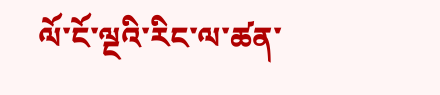ལོ་ངོ་ལྔའི་རིང་ལ་ཚན་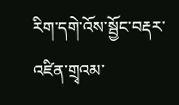རིག་དགེ་འོས་སྦྱོང་བརྡར་འཛིན་གྲྭའམ་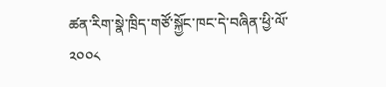ཚན་རིག་སྣེ་ཁྲིད་གཙོ་སྐྱོང་ཁང་དེ་བཞིན་ཕྱི་ལོ་༢༠༠༨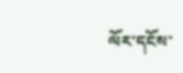ལོར་དངོས་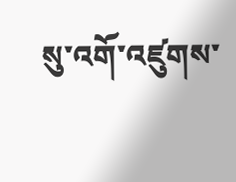སུ་འགོ་འཛུགས་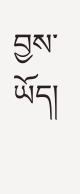བྱས་ཡོད།